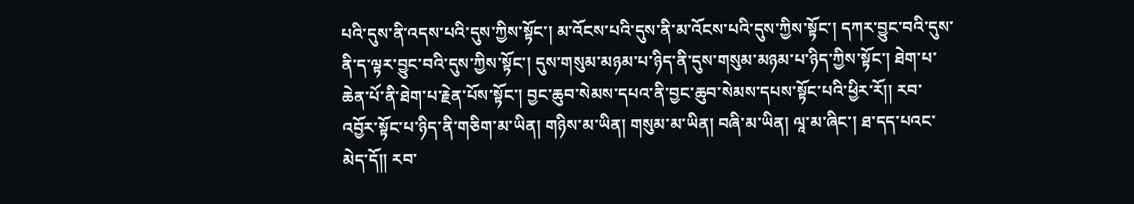པའི་དུས་ནི་འདས་པའི་དུས་ཀྱིས་སྟོང་། མ་འོངས་པའི་དུས་ནི་མ་འོངས་པའི་དུས་ཀྱིས་སྟོང་། དཀར་བྱུང་བའི་དུས་ནི་ད་ལྟར་བྱུང་བའི་དུས་ཀྱིས་སྟོང་། དུས་གསུམ་མཉམ་པ་ཉིད་ནི་དུས་གསུམ་མཉམ་པ་ཉིད་ཀྱིས་སྟོང་། ཐེག་པ་ཆེན་པོ་ནི་ཐེག་པ་རྗེན་པོས་སྟོང་། བྱང་ཆུབ་སེམས་དཔའ་ནི་བྱང་ཆུབ་སེམས་དཔས་སྟོང་པའི་ཕྱིར་རོ།། རབ་འབྱོར་སྟོང་པ་ཉིད་ནི་གཅིག་མ་ཡིན། གཉིས་མ་ཡིན། གསུམ་མ་ཡིན། བཞི་མ་ཡིན། ལཱ་མ་ཞིང་། ཐ་དད་པའང་མེད་དོ།། རབ་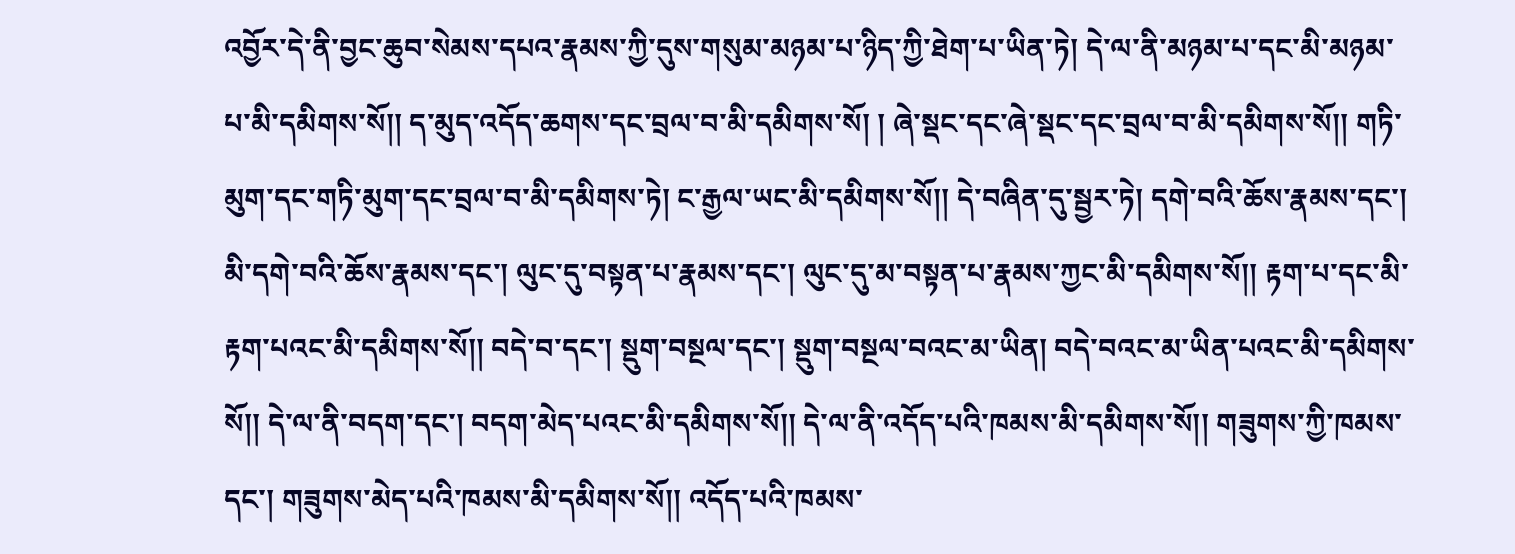འབྱོར་དེ་ནི་བྱང་ཆུབ་སེམས་དཔའ་རྣམས་ཀྱི་དུས་གསུམ་མཉམ་པ་ཉིད་ཀྱི་ཐེག་པ་ཡིན་ཏེ། དེ་ལ་ནི་མཉམ་པ་དང་མི་མཉམ་པ་མི་དམིགས་སོ།། ད་མུད་འདོད་ཆགས་དང་བྲལ་བ་མི་དམིགས་སོ། ། ཞེ་སྡང་དང་ཞེ་སྡང་དང་བྲལ་བ་མི་དམིགས་སོ།། གཏི་མུག་དང་གཏི་མུག་དང་བྲལ་བ་མི་དམིགས་ཏེ། ང་རྒྱལ་ཡང་མི་དམིགས་སོ།། དེ་བཞིན་དུ་སྦྱར་ཏེ། དགེ་བའི་ཆོས་རྣམས་དང་། མི་དགེ་བའི་ཆོས་རྣམས་དང་། ལུང་དུ་བསྟན་པ་རྣམས་དང་། ལུང་དུ་མ་བསྟན་པ་རྣམས་ཀྱང་མི་དམིགས་སོ།། རྟག་པ་དང་མི་རྟག་པའང་མི་དམིགས་སོ།། བདེ་བ་དང་། སྡུག་བསྔལ་དང་། སྡུག་བསྔལ་བའང་མ་ཡིན། བདེ་བའང་མ་ཡིན་པའང་མི་དམིགས་སོ།། དེ་ལ་ནི་བདག་དང་། བདག་མེད་པའང་མི་དམིགས་སོ།། དེ་ལ་ནི་འདོད་པའི་ཁམས་མི་དམིགས་སོ།། གཟུགས་ཀྱི་ཁམས་དང་། གཟུགས་མེད་པའི་ཁམས་མི་དམིགས་སོ།། འདོད་པའི་ཁམས་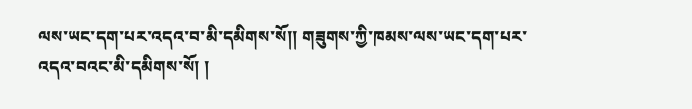ལས་ཡང་དག་པར་འདའ་བ་མི་དམིགས་སོ།། གཟུགས་ཀྱི་ཁམས་ལས་ཡང་དག་པར་འདའ་བའང་མི་དམིགས་སོ། །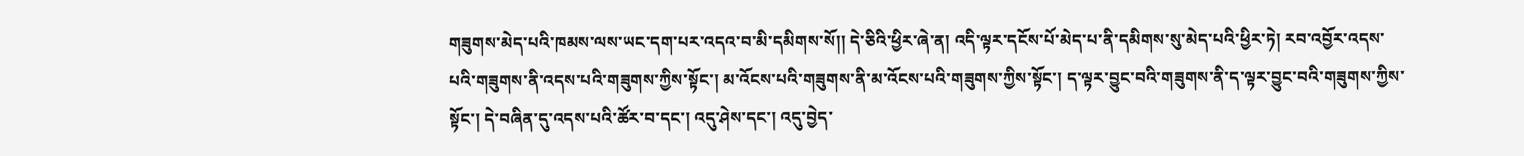གཟུགས་མེད་པའི་ཁམས་ལས་ཡང་དག་པར་འདའ་བ་མི་དམིགས་སོ།། དེ་ཅིའི་ཕྱིར་ཞེ་ན། འདི་ལྟར་དངོས་པོ་མེད་པ་ནི་དམིགས་སུ་མེད་པའི་ཕྱིར་ཏེ། རབ་འབྱོར་འདས་པའི་གཟུགས་ནི་འདས་པའི་གཟུགས་ཀྱིས་སྟོང་། མ་འོངས་པའི་གཟུགས་ནི་མ་འོངས་པའི་གཟུགས་ཀྱིས་སྟོང་། ད་ལྟར་བྱུང་བའི་གཟུགས་ནི་ད་ལྟར་བྱུང་བའི་གཟུགས་ཀྱིས་སྟོང་། དེ་བཞིན་དུ་འདས་པའི་ཚོར་བ་དང་། འདུ་ཤེས་དང་། འདུ་བྱེད་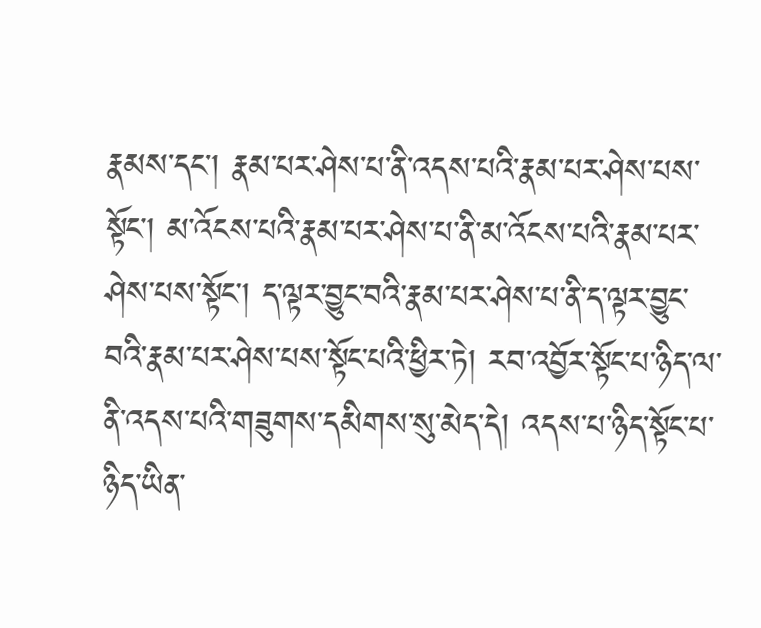རྣམས་དང་། རྣམ་པར་ཤེས་པ་ནི་འདས་པའི་རྣམ་པར་ཤེས་པས་སྟོང་། མ་འོངས་པའི་རྣམ་པར་ཤེས་པ་ནི་མ་འོངས་པའི་རྣམ་པར་ཤེས་པས་སྟོང་། ད་ལྟར་བྱུང་བའི་རྣམ་པར་ཤེས་པ་ནི་ད་ལྟར་བྱུང་བའི་རྣམ་པར་ཤེས་པས་སྟོང་པའི་ཕྱིར་ཏེ། རབ་འབྱོར་སྟོང་པ་ཉིད་ལ་ནི་འདས་པའི་གཟུགས་དམིགས་སུ་མེད་དེ། འདས་པ་ཉིད་སྟོང་པ་ཉིད་ཡིན་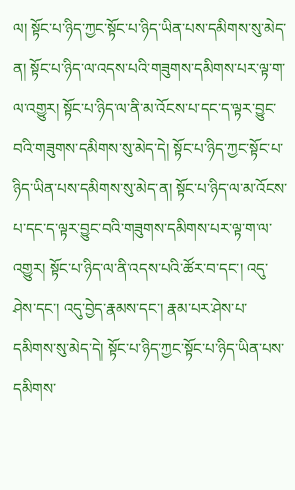ལ། སྟོང་པ་ཉིད་ཀྱང་སྟོང་པ་ཉིད་ཡིན་པས་དམིགས་སུ་མེད་ན། སྟོང་པ་ཉིད་ལ་འདས་པའི་གཟུགས་དམིགས་པར་ལྟ་ག་ལ་འགྱུར། སྟོང་པ་ཉིད་ལ་ནི་མ་འོངས་པ་དང་ད་ལྟར་བྱུང་བའི་གཟུགས་དམིགས་སུ་མེད་དེ། སྟོང་པ་ཉིད་ཀྱང་སྟོང་པ་ཉིད་ཡིན་པས་དམིགས་སུ་མེད་ན། སྟོང་པ་ཉིད་ལ་མ་འོངས་པ་དང་ད་ལྟར་བྱུང་བའི་གཟུགས་དམིགས་པར་ལྟ་ག་ལ་འགྱུར། སྟོང་པ་ཉིད་ལ་ནི་འདས་པའི་ཚོར་བ་དང་། འདུ་ཤེས་དང་། འདུ་བྱེད་རྣམས་དང་། རྣམ་པར་ཤེས་པ་དམིགས་སུ་མེད་དེ། སྟོང་པ་ཉིད་ཀྱང་སྟོང་པ་ཉིད་ཡིན་པས་དམིགས་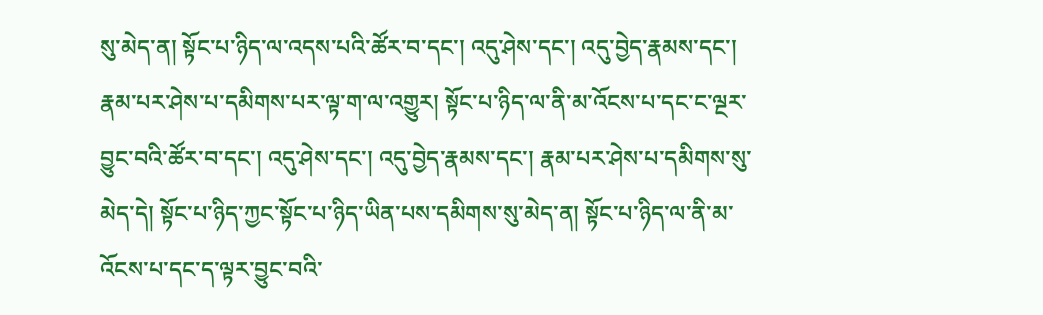སུ་མེད་ན། སྟོང་པ་ཉིད་ལ་འདས་པའི་ཚོར་བ་དང་། འདུ་ཤེས་དང་། འདུ་བྱེད་རྣམས་དང་། རྣམ་པར་ཤེས་པ་དམིགས་པར་ལྟ་ག་ལ་འགྱུར། སྟོང་པ་ཉིད་ལ་ནི་མ་འོངས་པ་དང་ང་ལྔར་བྱུང་བའི་ཚོར་བ་དང་། འདུ་ཤེས་དང་། འདུ་བྱེད་རྣམས་དང་། རྣམ་པར་ཤེས་པ་དམིགས་སུ་མེད་དེ། སྟོང་པ་ཉིད་ཀྱང་སྟོང་པ་ཉིད་ཡིན་པས་དམིགས་སུ་མེད་ན། སྟོང་པ་ཉིད་ལ་ནི་མ་འོངས་པ་དང་ད་ལྟར་བྱུང་བའི་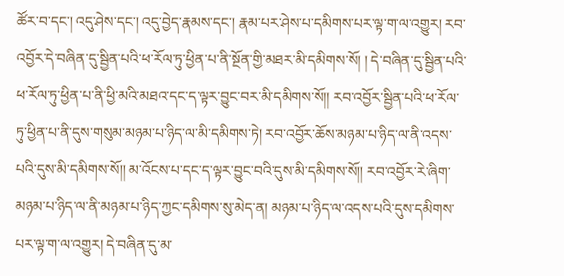ཚོར་བ་དང་། འདུ་ཤེས་དང་། འདུ་བྱེད་རྣམས་དང་། རྣམ་པར་ཤེས་པ་དམིགས་པར་ལྟ་ག་ལ་འགྱུར། རབ་འབྱོར་དེ་བཞིན་དུ་སྦྱིན་པའི་ཕ་རོལ་ཏུ་ཕྱིན་པ་ནི་སྔོན་གྱི་མཐར་མི་དམིགས་སོ། ། དེ་བཞིན་དུ་སྦྱིན་པའི་ཕ་རོལ་ཏུ་ཕྱིན་པ་ནི་ཕྱི་མའི་མཐའ་དང་ད་ལྟར་བྱུང་བར་མི་དམིགས་སོ།། རབ་འབྱོར་སྦྱིན་པའི་ཕ་རོལ་ཏུ་ཕྱིན་པ་ནི་དུས་གསུམ་མཉམ་པ་ཉིད་ལ་མི་དམིགས་ཏེ། རབ་འབྱོར་ཆོས་མཉམ་པ་ཉིད་ལ་ནི་འདས་པའི་དུས་མི་དམིགས་སོ།། མ་འོངས་པ་དང་ད་ལྟར་བྱུང་བའི་དུས་མི་དམིགས་སོ།། རབ་འབྱོར་རེ་ཞིག་མཉམ་པ་ཉིད་ལ་ནི་མཉམ་པ་ཉིད་ཀྱང་དམིགས་སུ་མེད་ན། མཉམ་པ་ཉིད་ལ་འདས་པའི་དུས་དམིགས་པར་ལྟ་ག་ལ་འགྱུར། དེ་བཞིན་དུ་མ་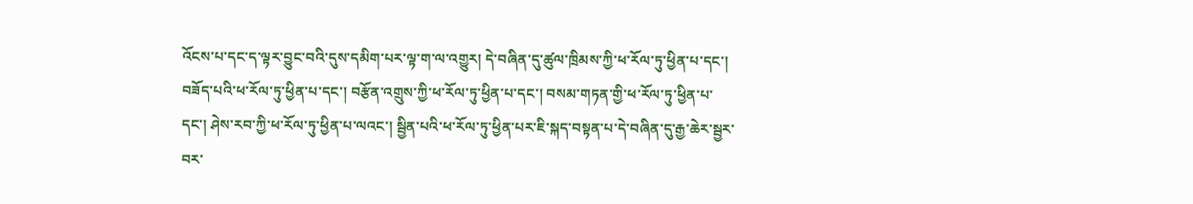འོངས་པ་དང་ད་ལྟར་བྱུང་བའི་དུས་དམིག་པར་ལྟ་ག་ལ་འགྱུར། དེ་བཞིན་དུ་ཚུལ་ཁྲིམས་ཀྱི་ཕ་རོལ་ཏུ་ཕྱིན་པ་དང་། བཟོད་པའི་ཕ་རོལ་ཏུ་ཕྱིན་པ་དང་། བརྩོན་འགྲུས་ཀྱི་ཕ་རོལ་ཏུ་ཕྱིན་པ་དང་། བསམ་གཏན་གྱི་ཕ་རོལ་ཏུ་ཕྱིན་པ་དང་། ཤེས་རབ་ཀྱི་ཕ་རོལ་ཏུ་ཕྱིན་པ་ལའང་། སྦྱིན་པའི་ཕ་རོལ་ཏུ་ཕྱིན་པར་ཇི་སྐད་བསྟན་པ་དེ་བཞིན་དུ་རྒྱ་ཆེར་སྦྱར་བར་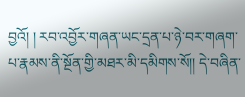བྱའོ། ། རབ་འབྱོར་གཞན་ཡང་དྲན་པ་ཉེ་བར་གཞག་པ་རྣམས་ནི་སྔོན་གྱི་མཐར་མི་དམིགས་སོ།། དེ་བཞིན་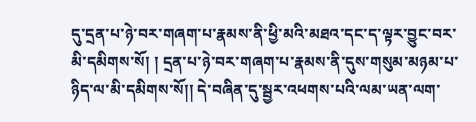དུ་དྲན་པ་ཉེ་བར་གཞག་པ་རྣམས་ནི་ཕྱི་མའི་མཐའ་དང་ད་ལྟར་བྱུང་བར་མི་དམིགས་སོ། ། དྲན་པ་ཉེ་བར་གཞག་པ་རྣམས་ནི་དུས་གསུམ་མཉམ་པ་ཉིད་ལ་མི་དམིགས་སོ།། དེ་བཞིན་དུ་སྦྱར་འཕགས་པའི་ལམ་ཡན་ལག་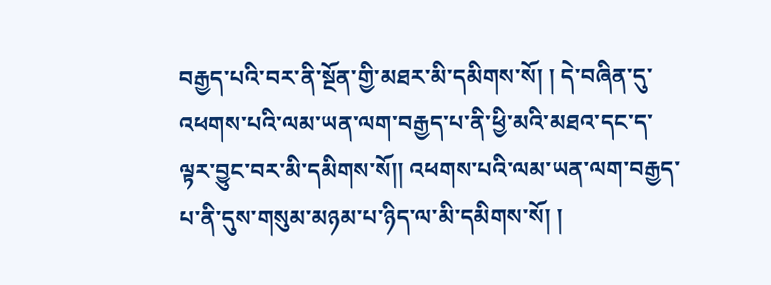བརྒྱད་པའི་བར་ནི་སྔོན་གྱི་མཐར་མི་དམིགས་སོ། ། དེ་བཞིན་དུ་འཕགས་པའི་ལམ་ཡན་ལག་བརྒྱད་པ་ནི་ཕྱི་མའི་མཐའ་དང་ད་ལྟར་བྱུང་བར་མི་དམིགས་སོ།། འཕགས་པའི་ལམ་ཡན་ལག་བརྒྱད་པ་ནི་དུས་གསུམ་མཉམ་པ་ཉིད་ལ་མི་དམིགས་སོ། །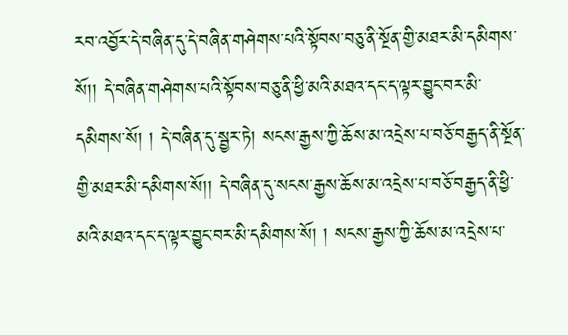རབ་འབྱོར་དེ་བཞིན་དུ་དེ་བཞིན་གཤེགས་པའི་སྟོབས་བཅུ་ནི་སྔོན་གྱི་མཐར་མི་དམིགས་སོ།། དེ་བཞིན་གཤེགས་པའི་སྟོབས་བཅུ་ནི་ཕྱི་མའི་མཐའ་དང་ད་ལྟར་བྱུང་བར་མི་དམིགས་སོ། ། དེ་བཞིན་དུ་སྦྱར་ཏེ། སངས་རྒྱས་ཀྱི་ཆོས་མ་འདྲེས་པ་བཅོ་བརྒྱད་ནི་སྔོན་གྱི་མཐར་མི་དམིགས་སོ།། དེ་བཞིན་དུ་སངས་རྒྱས་ཆོས་མ་འདྲེས་པ་བཅོ་བརྒྱད་ནི་ཕྱི་མའི་མཐའ་དང་ད་ལྟར་བྱུང་བར་མི་དམིགས་སོ། ། སངས་རྒྱས་ཀྱི་ཆོས་མ་འདྲེས་པ་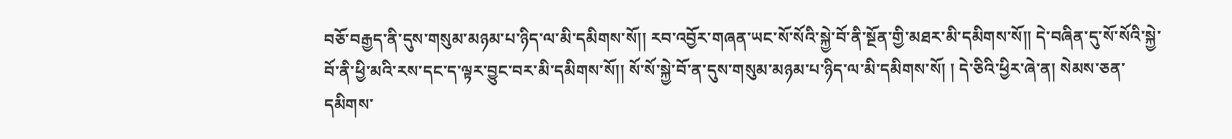བཅོ་བརྒྱད་ནི་དུས་གསུམ་མཉམ་པ་ཉིད་ལ་མི་དམིགས་སོ།། རབ་འབྱོར་གཞན་ཡང་སོ་སོའི་སྐྱེ་བོ་ནི་སྔོན་གྱི་མཐར་མི་དམིགས་སོ།། དེ་བཞིན་དུ་སོ་སོའི་སྐྱེ་བོ་ནི་ཕྱི་མའི་རས་དང་ད་ལྟར་བྱུང་བར་མི་དམིགས་སོ།། སོ་སོ་སྐྱེ་བོ་ན་དུས་གསུམ་མཉམ་པ་ཉིད་ལ་མི་དམིགས་སོ། ། དེ་ཅིའི་ཕྱིར་ཞེ་ན། སེམས་ཅན་དམིགས་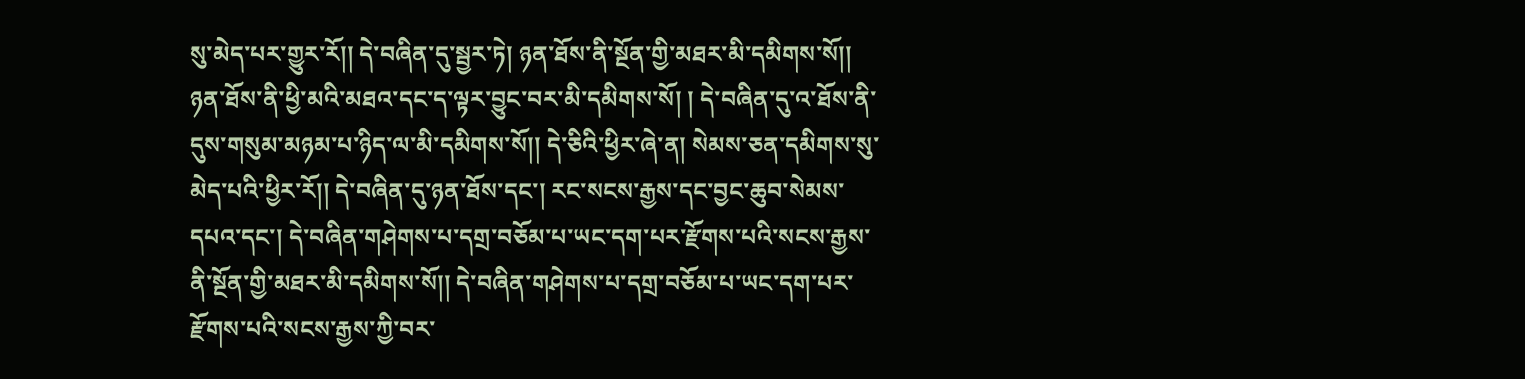སུ་མེད་པར་གྱུར་རོ།། དེ་བཞིན་དུ་སྦྱར་ཏེ། ཉན་ཐོས་ནི་སྔོན་གྱི་མཐར་མི་དམིགས་སོ།། ཉན་ཐོས་ནི་ཕྱི་མའི་མཐའ་དང་ད་ལྟར་བྱུང་བར་མི་དམིགས་སོ། ། དེ་བཞིན་དུ་འ་ཐོས་ནི་དུས་གསུམ་མཉམ་པ་ཉིད་ལ་མི་དམིགས་སོ།། དེ་ཅིའི་ཕྱིར་ཞེ་ན། སེམས་ཅན་དམིགས་སུ་མེད་པའི་ཕྱིར་རོ།། དེ་བཞིན་དུ་ཉན་ཐོས་དང་། རང་སངས་རྒྱས་དང་བྱང་ཆུབ་སེམས་དཔའ་དང་། དེ་བཞིན་གཤེགས་པ་དགྲ་བཅོམ་པ་ཡང་དག་པར་རྫོགས་པའི་སངས་རྒྱས་ནི་སྔོན་གྱི་མཐར་མི་དམིགས་སོ།། དེ་བཞིན་གཤེགས་པ་དགྲ་བཅོམ་པ་ཡང་དག་པར་རྫོགས་པའི་སངས་རྒྱས་ཀྱི་བར་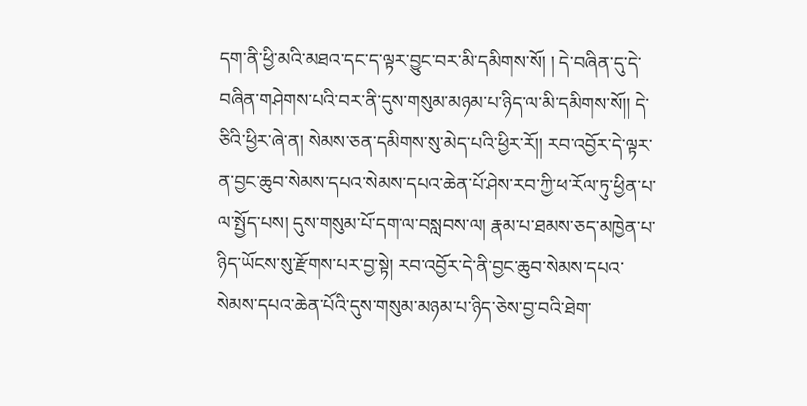དག་ནི་ཕྱི་མའི་མཐའ་དང་ད་ལྟར་བྱུང་བར་མི་དམིགས་སོ། ། དེ་བཞིན་དུ་དེ་བཞིན་གཤེགས་པའི་བར་ནི་དུས་གསུམ་མཉམ་པ་ཉིད་ལ་མི་དམིགས་སོ།། དེ་ཅིའི་ཕྱིར་ཞེ་ན། སེམས་ཅན་དམིགས་སུ་མེད་པའི་ཕྱིར་རོ།། རབ་འབྱོར་དེ་ལྟར་ན་བྱང་ཆུབ་སེམས་དཔའ་སེམས་དཔའ་ཆེན་པོ་ཤེས་རབ་ཀྱི་ཕ་རོལ་ཏུ་ཕྱིན་པ་ལ་སྤྱོད་པས། དུས་གསུམ་པོ་དག་ལ་བསླབས་ལ། རྣམ་པ་ཐམས་ཅད་མཁྱེན་པ་ཉིད་ཡོངས་སུ་རྫོགས་པར་བྱ་སྟེ། རབ་འབྱོར་དེ་ནི་བྱང་ཆུབ་སེམས་དཔའ་སེམས་དཔའ་ཆེན་པོའི་དུས་གསུམ་མཉམ་པ་ཉིད་ཅེས་བྱ་བའི་ཐེག་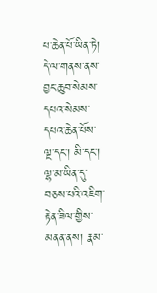པ་ཆེན་པོ་ཡིན་ཏེ། དེ་ལ་གནས་ནས་བྱང་ཆུབ་སེམས་དཔའ་སེམས་དཔའ་ཆེན་པོས་ལྔ་དང་། མི་དང་། ལྷ་མ་ཡིན་དུ་བཅས་པའི་འཇིག་རྟེན་ཟིལ་གྱིས་མནན་ནས། རྣམ་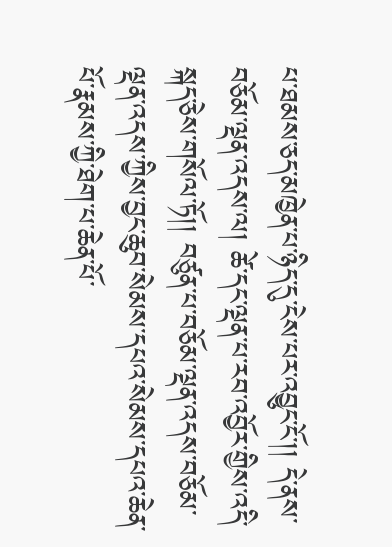པ་ཐམས་ཅད་མཁྱེན་པ་ཉིད་དུ་ངེས་པར་འབྱུང་ངོ་།། དེ་ནས་བཅོམ་ལྡན་འདས་ལ། ཚེ་དང་ལྡན་པ་རབ་འབྱོར་གྱིས་འདི་སྐད་ཅེས་གསོལ་ཏོ།། བཙུན་པ་བཅོམ་ལྡན་འདས་བཅོམ་ལྡན་འདས་ཀྱིས་བྱང་ཆུབ་སེམས་དཔའ་སེམས་དཔའ་ཆེན་པོ་རྣམས་ཀྱི་ཐེག་པ་ཆེན་པོ་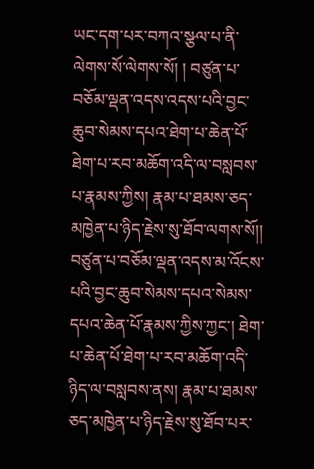ཡང་དག་པར་བཀའ་སྩལ་པ་ནི་ལེགས་སོ་ལེགས་སོ། ། བཙུན་པ་བཅོམ་ལྡན་འདས་འདས་པའི་བྱང་ཆུབ་སེམས་དཔའ་ཐེག་པ་ཆེན་པོ་ཐེག་པ་རབ་མཆོག་འདི་ལ་བསླབས་པ་རྣམས་ཀྱིས། རྣམ་པ་ཐམས་ཅད་མཁྱེན་པ་ཉིད་རྗེས་སུ་ཐོབ་ལགས་སོ།། བཙུན་པ་བཅོམ་ལྡན་འདས་མ་འོངས་པའི་བྱང་ཆུབ་སེམས་དཔའ་སེམས་དཔའ་ཆེན་པོ་རྣམས་ཀྱིས་ཀྱང་། ཐེག་པ་ཆེན་པོ་ཐེག་པ་རབ་མཆོག་འདི་ཉིད་ལ་བསླབས་ནས། རྣམ་པ་ཐམས་ཅད་མཁྱེན་པ་ཉིད་རྗེས་སུ་ཐོབ་པར་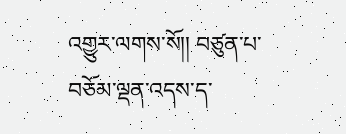འགྱུར་ལགས་སོ།། བཙུན་པ་བཅོམ་ལྡན་འདས་ད་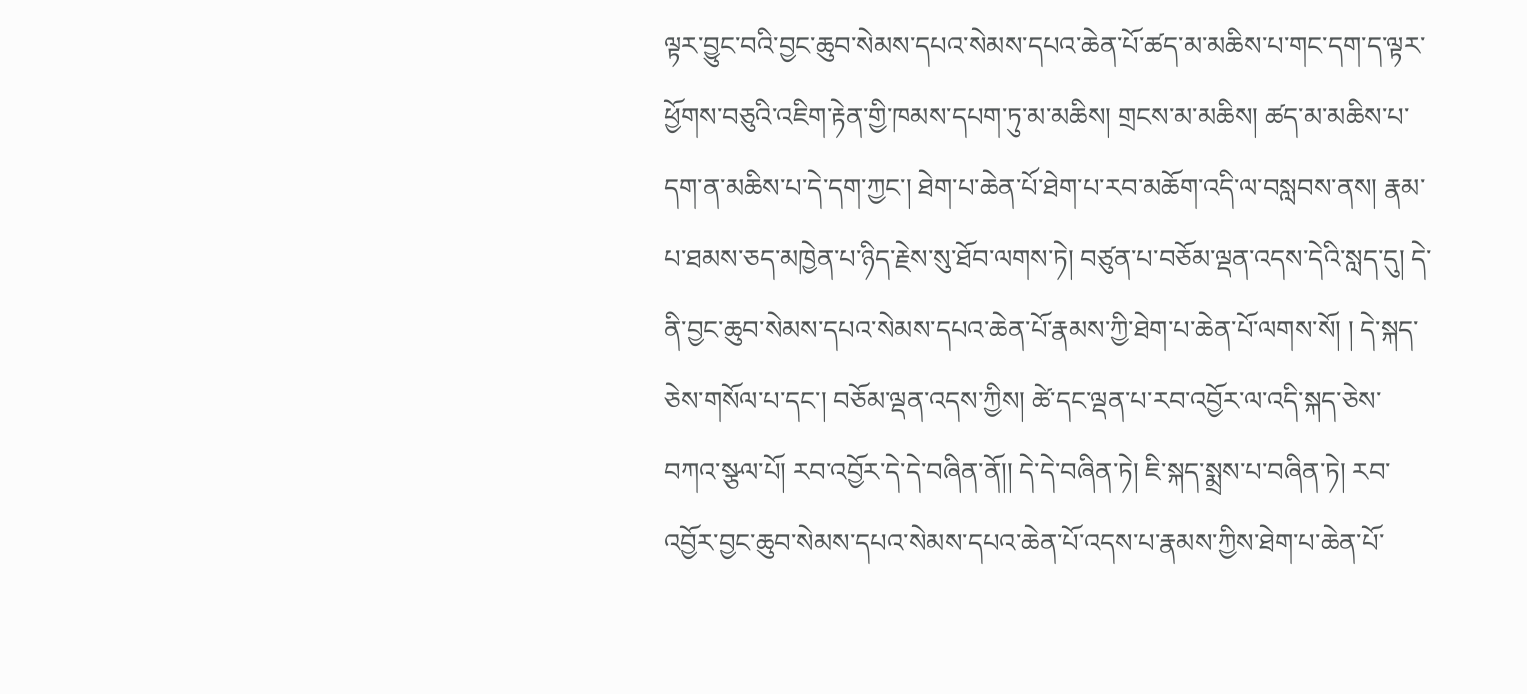ལྟར་བྱུང་བའི་བྱང་ཆུབ་སེམས་དཔའ་སེམས་དཔའ་ཆེན་པོ་ཚད་མ་མཆིས་པ་གང་དག་ད་ལྟར་ཕྱོགས་བཅུའི་འཇིག་རྟེན་གྱི་ཁམས་དཔག་ཏུ་མ་མཆིས། གྲངས་མ་མཆིས། ཚད་མ་མཆིས་པ་དག་ན་མཆིས་པ་དེ་དག་ཀྱང་། ཐེག་པ་ཆེན་པོ་ཐེག་པ་རབ་མཆོག་འདི་ལ་བསླབས་ནས། རྣམ་པ་ཐམས་ཅད་མཁྱེན་པ་ཉིད་རྗེས་སུ་ཐོབ་ལགས་ཏེ། བཙུན་པ་བཅོམ་ལྡན་འདས་དེའི་སླད་དུ། དེ་ནི་བྱང་ཆུབ་སེམས་དཔའ་སེམས་དཔའ་ཆེན་པོ་རྣམས་ཀྱི་ཐེག་པ་ཆེན་པོ་ལགས་སོ། ། དེ་སྐད་ཅེས་གསོལ་པ་དང་། བཅོམ་ལྡན་འདས་ཀྱིས། ཚེ་དང་ལྡན་པ་རབ་འབྱོར་ལ་འདི་སྐད་ཅེས་བཀའ་སྩལ་པོ། རབ་འབྱོར་དེ་དེ་བཞིན་ནོ།། དེ་དེ་བཞིན་ཏེ། ཇི་སྐད་སྨྲས་པ་བཞིན་ཏེ། རབ་འབྱོར་བྱང་ཆུབ་སེམས་དཔའ་སེམས་དཔའ་ཆེན་པོ་འདས་པ་རྣམས་ཀྱིས་ཐེག་པ་ཆེན་པོ་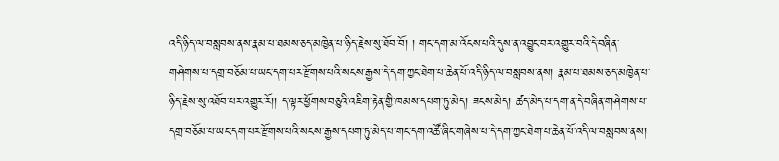འདི་ཉིད་ལ་བསླབས་ནས་རྣམ་པ་ཐམས་ཅད་མཁྱེན་པ་ཉིད་རྗེས་སུ་ཐོབ་བོ། ། གང་དག་མ་འོངས་པའི་དུས་ན་འབྱུང་བར་འགྱུར་བའི་དེ་བཞིན་གཤེགས་པ་དགྲ་བཅོམ་པ་ཡང་དག་པར་རྫོགས་པའི་སངས་རྒྱས་དེ་དག་ཀྱང་ཐེག་པ་ཆེན་པོ་འདི་ཉིད་ལ་བསླབས་ནས། རྣམ་པ་ཐམས་ཅད་མཁྱེན་པ་ཉིད་རྗེས་སུ་འཐོབ་པར་འགྱུར་རོ།། ད་ལྟར་ཕྱོགས་བཅུའི་འཇིག་རྟེན་གྱི་ཁམས་དཔག་ཏུ་མེད། ཟངས་མེད། ཚད་མེད་པ་དག་ན་དེ་བཞིན་གཤེགས་པ་དགྲ་བཅོམ་པ་ཡང་དག་པར་རྫོགས་པའི་སངས་རྒྱས་དཔག་ཏུ་མེད་པ་གང་དག་འཚོ་ཞིང་གཞེས་པ་དེ་དག་ཀྱང་ཐེག་པ་ཆེན་པོ་འདི་ལ་བསླབས་ནས།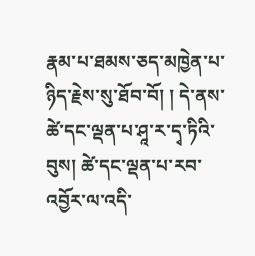རྣམ་པ་ཐམས་ཅད་མཁྱེན་པ་ཉིད་རྗེས་སུ་ཐོབ་བོ། ། དེ་ནས་ཚེ་དང་ལྡན་པ་ཤཱ་ར་དྭ་ཏིའི་བུས། ཚེ་དང་ལྡན་པ་རབ་འབྱོར་ལ་འདི་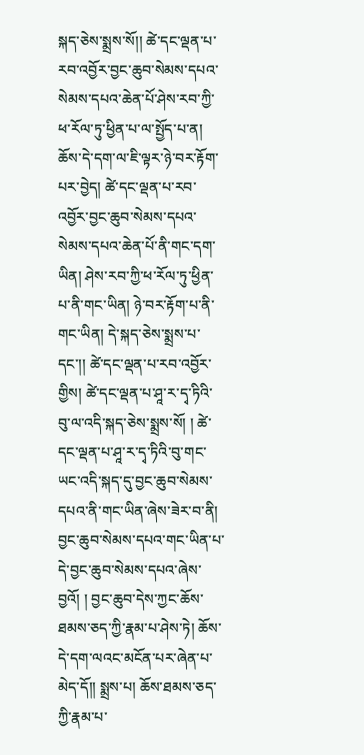སྐད་ཅེས་སྨྲས་སོ།། ཚེ་དང་ལྡན་པ་རབ་འབྱོར་བྱང་ཆུབ་སེམས་དཔའ་སེམས་དཔའ་ཆེན་པོ་ཤེས་རབ་ཀྱི་ཕ་རོལ་ཏུ་ཕྱིན་པ་ལ་སྤྱོད་པ་ན། ཆོས་དེ་དག་ལ་ཇི་ལྟར་ཉེ་བར་རྟོག་པར་བྱེད། ཚེ་དང་ལྡན་པ་རབ་འབྱོར་བྱང་ཆུབ་སེམས་དཔའ་སེམས་དཔའ་ཆེན་པོ་ནི་གང་དག་ཡིན། ཤེས་རབ་ཀྱི་ཕ་རོལ་ཏུ་ཕྱིན་པ་ནི་གང་ཡིན། ཉེ་བར་རྟོག་པ་ནི་གང་ཡིན། དེ་སྐད་ཅེས་སྨྲས་པ་དང་།། ཚེ་དང་ལྡན་པ་རབ་འབྱོར་གྱིས། ཚེ་དང་ལྡན་པ་ཤཱ་ར་དྭ་ཏིའི་བུ་ལ་འདི་སྐད་ཅེས་སྨྲས་སོ། ། ཚེ་དང་ལྡན་པ་ཤཱ་ར་དྭ་ཏིའི་བུ་གང་ཡང་འདི་སྐད་དུ་བྱང་ཆུབ་སེམས་དཔའ་ནི་གང་ཡིན་ཞེས་ཟེར་བ་ནི། བྱང་ཆུབ་སེམས་དཔའ་གང་ཡིན་པ་དེ་བྱང་ཆུབ་སེམས་དཔའ་ཞེས་བྱའོ། ། བྱང་ཆུབ་དེས་ཀྱང་ཆོས་ཐམས་ཅད་ཀྱི་རྣམ་པ་ཤེས་ཏེ། ཆོས་དེ་དག་ལའང་མངོན་པར་ཞེན་པ་མེད་དོ།། སྨྲས་པ། ཆོས་ཐམས་ཅད་ཀྱི་རྣམ་པ་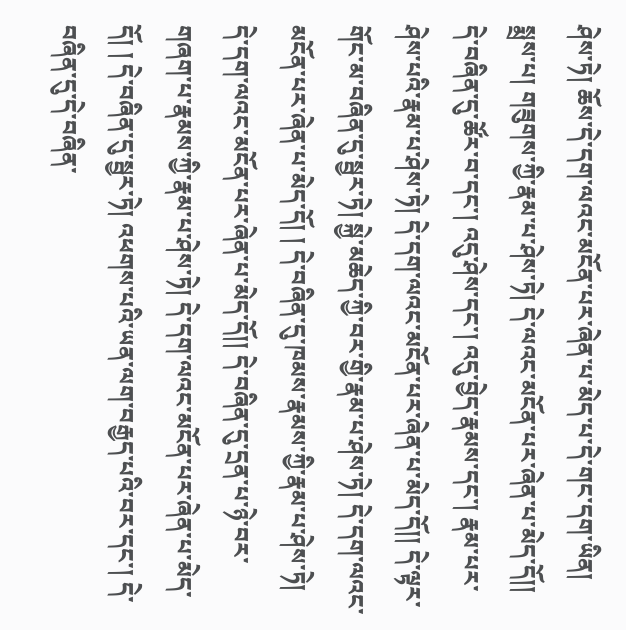ཤེས་ཏེ། ཆོས་དེ་དག་ལའང་མངོན་པར་ཞེན་པ་མེད་པ་དེ་གང་དག་ཡིན། སྨྲས་པ། གཟུགས་ཀྱི་རྣམ་པ་ཤེས་ཏེ། དེ་ལའང་མངོན་པར་ཞེན་པ་མེད་དོ།། དེ་བཞིན་དུ་ཚོར་བ་དང་། འདུ་ཤེས་དང་། འདུ་བྱེད་རྣམས་དང་། རྣམ་པར་ཤེས་པའི་རྣམ་པ་ཤེས་ཏེ། དེ་དག་ལའང་མངོན་པར་ཞེན་པ་མེད་དོ།། དེ་ལྟར་གོང་མ་བཞིན་དུ་སྦྱར་ཏེ། སྐྱེ་མཆེད་ཀྱི་བར་གྱི་རྣམ་པ་ཤེས་ཏེ། དེ་དག་ལའང་མངོན་པར་ཞེན་པ་མེད་དོ། ། དེ་བཞིན་དུ་ཁམས་རྣམས་ཀྱི་རྣམ་པ་ཤེས་ཏེ། དེ་དག་ལའང་མངོན་པར་ཞེན་པ་མེད་དོ།། དེ་བཞིན་དུ་དྲན་པ་ཉེ་བར་གཞག་པ་རྣམས་ཀྱི་རྣམ་པ་ཤེས་ཏེ། དེ་དག་ལའང་མངོན་པར་ཞེན་པ་མེད་དོ། ། དེ་བཞིན་དུ་སྦྱར་ཏེ། འཕགས་པའི་ཡན་ལག་བརྒྱད་པའི་བར་དང་། དེ་བཞིན་དུ་དེ་བཞིན་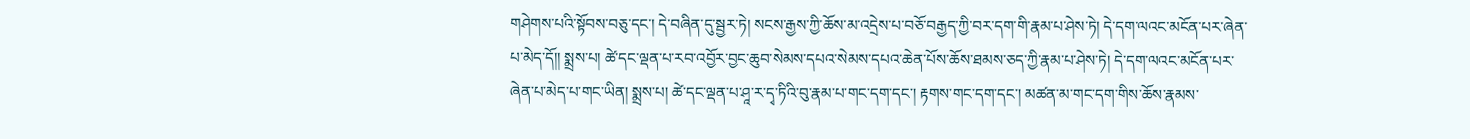གཤེགས་པའི་སྟོབས་བཅུ་དང་། དེ་བཞིན་དུ་སྦྱར་ཏེ། སངས་རྒྱས་ཀྱི་ཆོས་མ་འདྲེས་པ་བཅོ་བརྒྱད་ཀྱི་བར་དག་གི་རྣམ་པ་ཤེས་ཏེ། དེ་དག་ལའང་མངོན་པར་ཞེན་པ་མེད་དོ།། སྨྲས་པ། ཚེ་དང་ལྡན་པ་རབ་འབྱོར་བྱང་ཆུབ་སེམས་དཔའ་སེམས་དཔའ་ཆེན་པོས་ཆོས་ཐམས་ཅད་ཀྱི་རྣམ་པ་ཤེས་ཏེ། དེ་དག་ལའང་མངོན་པར་ཞེན་པ་མེད་པ་གང་ཡིན། སྨྲས་པ། ཚེ་དང་ལྡན་པ་ཤཱ་ར་དྭ་ཏིའི་བུ་རྣམ་པ་གང་དག་དང་། རྟགས་གང་དག་དང་། མཚན་མ་གང་དག་གིས་ཆོས་རྣམས་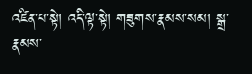འཛིན་པ་སྟེ། འདི་ལྟ་སྟེ། གཟུགས་རྣམས་སམ། སྒྲ་རྣམས་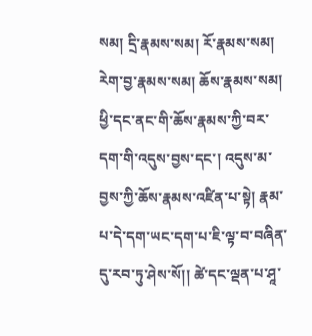སམ། དྲི་རྣམས་སམ། རོ་རྣམས་སམ། རེག་བྱ་རྣམས་སམ། ཆོས་རྣམས་སམ། ཕྱི་དང་ནང་གི་ཆོས་རྣམས་ཀྱི་བར་དག་གི་འདུས་བྱས་དང་། འདུས་མ་བྱས་ཀྱི་ཆོས་རྣམས་འཛིན་པ་སྟེ། རྣམ་པ་དེ་དག་ཡང་དག་པ་ཇི་ལྟ་བ་བཞིན་དུ་རབ་ཏུ་ཤེས་སོ།། ཚེ་དང་ལྡན་པ་ཤཱ་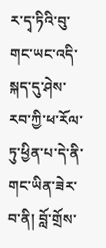ར་དྭ་ཏིའི་བུ་གང་ཡང་འདི་སྐད་དུ་ཤེས་རབ་ཀྱི་ཕ་རོལ་ཏུ་ཕྱིན་པ་དེ་ནི་གང་ཡིན་ཟེར་བ་ནི། བློ་གྲོས་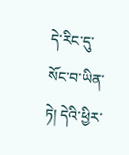དེ་རིང་དུ་སོང་བ་ཡིན་ཏེ། དེའི་ཕྱིར་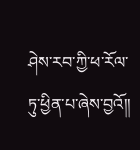ཤེས་རབ་ཀྱི་ཕ་རོལ་ཏུ་ཕྱིན་པ་ཞེས་བྱའོ།།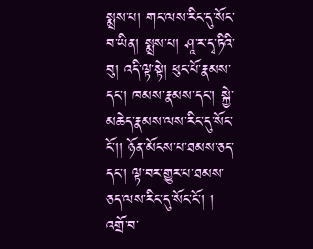སྨྲས་པ། གང་ལས་རིང་དུ་སོང་བ་ཡིན། སྨྲས་པ། ཤཱ་ར་དྭ་ཏིའི་བུ། འདི་ལྟ་སྟེ། ཕུང་པོ་རྣམས་དང་། ཁམས་རྣམས་དང་། སྐྱེ་མཆེད་རྣམས་ལས་རིང་དུ་སོང་ངོ་།། ཉོན་མོངས་པ་ཐམས་ཅད་དང་། ལྟ་བར་གྱུར་པ་ཐམས་ཅད་ལས་རིང་དུ་སོང་ངོ་། ། འགྲོ་བ་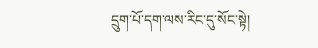དྲུག་པོ་དག་ལས་རིང་དུ་སོང་སྟེ།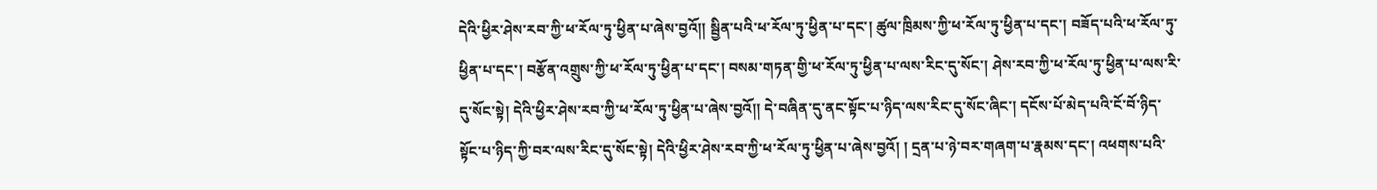དེའི་ཕྱིར་ཤེས་རབ་ཀྱི་ཕ་རོལ་ཏུ་ཕྱིན་པ་ཞེས་བྱའོ།། སྦྱིན་པའི་ཕ་རོལ་ཏུ་ཕྱིན་པ་དང་། ཚུལ་ཁྲིམས་ཀྱི་ཕ་རོལ་ཏུ་ཕྱིན་པ་དང་། བཟོད་པའི་ཕ་རོལ་ཏུ་ཕྱིན་པ་དང་། བརྩོན་འགྲུས་ཀྱི་ཕ་རོལ་ཏུ་ཕྱིན་པ་དང་། བསམ་གཏན་གྱི་ཕ་རོལ་ཏུ་ཕྱིན་པ་ལས་རིང་དུ་སོང་། ཤེས་རབ་ཀྱི་ཕ་རོལ་ཏུ་ཕྱིན་པ་ལས་རི་དུ་སོང་སྟེ། དེའི་ཕྱིར་ཤེས་རབ་ཀྱི་ཕ་རོལ་ཏུ་ཕྱིན་པ་ཞེས་བྱའོ།། དེ་བཞིན་དུ་ནང་སྟོང་པ་ཉིད་ལས་རིང་དུ་སོང་ཞིང་། དངོས་པོ་མེད་པའི་ངོ་བོ་ཉིད་སྟོང་པ་ཉིད་ཀྱི་བར་ལས་རིང་དུ་སོང་སྟེ། དེའི་ཕྱིར་ཤེས་རབ་ཀྱི་ཕ་རོལ་ཏུ་ཕྱིན་པ་ཞེས་བྱའོ། ། དྲན་པ་ཉེ་བར་གཞག་པ་རྣམས་དང་། འཕགས་པའི་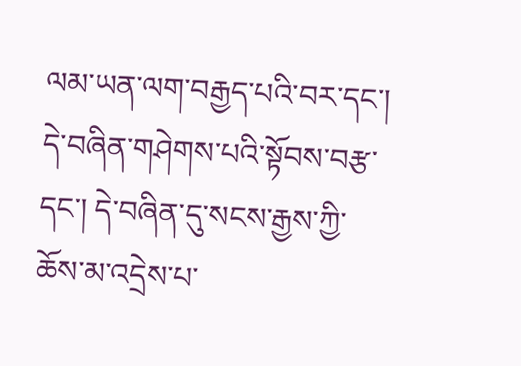ལམ་ཡན་ལག་བརྒྱད་པའི་བར་དང་། དེ་བཞིན་གཤེགས་པའི་སྟོབས་བརྩ་དང་། དེ་བཞིན་དུ་སངས་རྒྱས་ཀྱི་ཆོས་མ་འདྲེས་པ་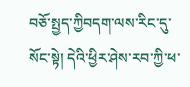བཅོ་སྤྱད་ཀྱིབདག་ལས་རིང་དུ་སོང་སྟེ། དེའི་ཕྱིར་ཤེས་རབ་ཀྱི་ཕ་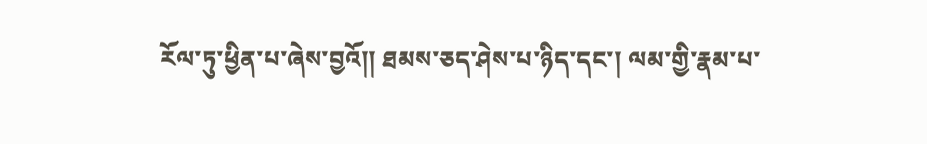རོལ་ཏུ་ཕྱིན་པ་ཞེས་བྱའོ།། ཐམས་ཅད་ཤེས་པ་ཉིད་དང་། ལམ་གྱི་རྣམ་པ་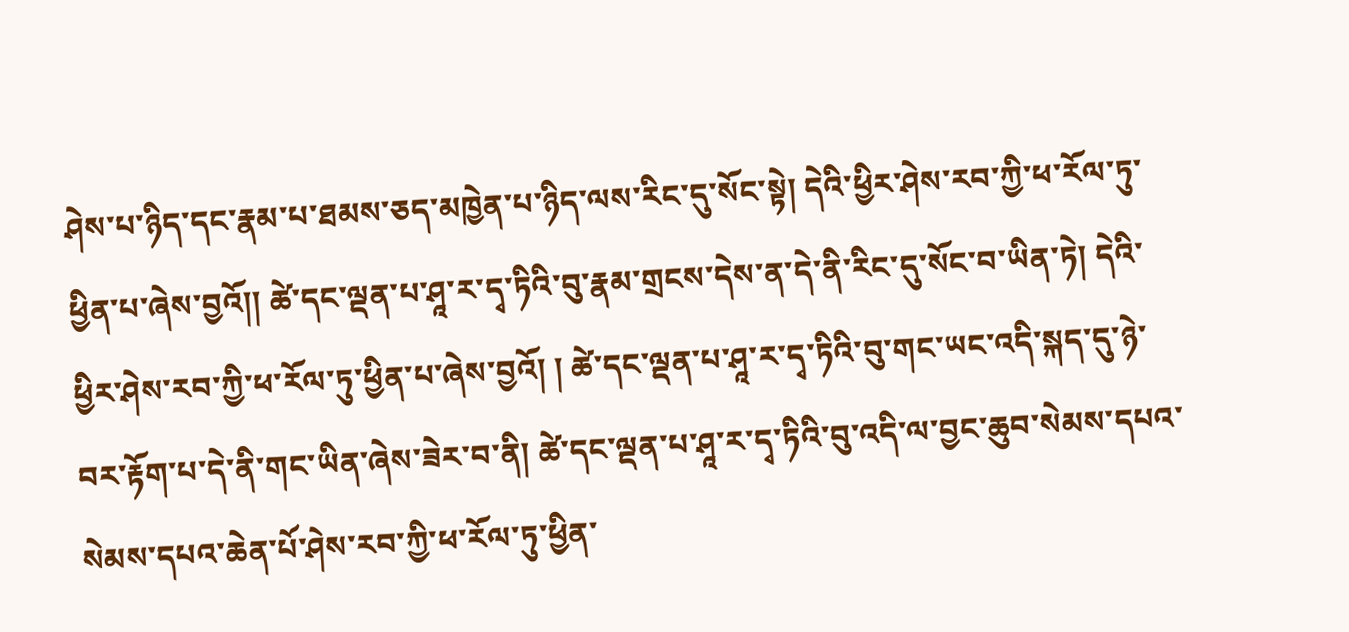ཤེས་པ་ཉིད་དང་རྣམ་པ་ཐམས་ཅད་མཁྱེན་པ་ཉིད་ལས་རིང་དུ་སོང་སྟེ། དེའི་ཕྱིར་ཤེས་རབ་ཀྱི་ཕ་རོལ་ཏུ་ཕྱིན་པ་ཞེས་བྱའོ།། ཚེ་དང་ལྡན་པ་ཤཱ་ར་དྭ་ཏིའི་བུ་རྣམ་གྲངས་དེས་ན་དེ་ནི་རིང་དུ་སོང་བ་ཡིན་ཏེ། དེའི་ཕྱིར་ཤེས་རབ་ཀྱི་ཕ་རོལ་ཏུ་ཕྱིན་པ་ཞེས་བྱའོ། ། ཚེ་དང་ལྡན་པ་ཤཱ་ར་དྭ་ཏིའི་བུ་གང་ཡང་འདི་སྐད་དུ་ཉེ་བར་རྟོག་པ་དེ་ནི་གང་ཡིན་ཞེས་ཟེར་བ་ནི། ཚེ་དང་ལྡན་པ་ཤཱ་ར་དྭ་ཏིའི་བུ་འདི་ལ་བྱང་ཆུབ་སེམས་དཔའ་སེམས་དཔའ་ཆེན་པོ་ཤེས་རབ་ཀྱི་ཕ་རོལ་ཏུ་ཕྱིན་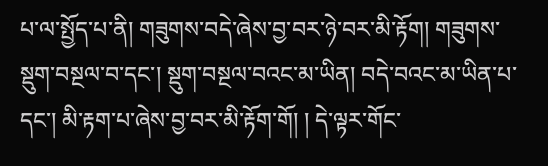པ་ལ་སྤྱོད་པ་ནི། གཟུགས་བདེ་ཞེས་བྱ་བར་ཉེ་བར་མི་རྟོག། གཟུགས་སྡུག་བསྔལ་བ་དང་། སྡུག་བསྔལ་བའང་མ་ཡིན། བདེ་བའང་མ་ཡིན་པ་དང་། མི་རྟག་པ་ཞེས་བྱ་བར་མི་རྟོག་གོ། ། དེ་ལྟར་གོང་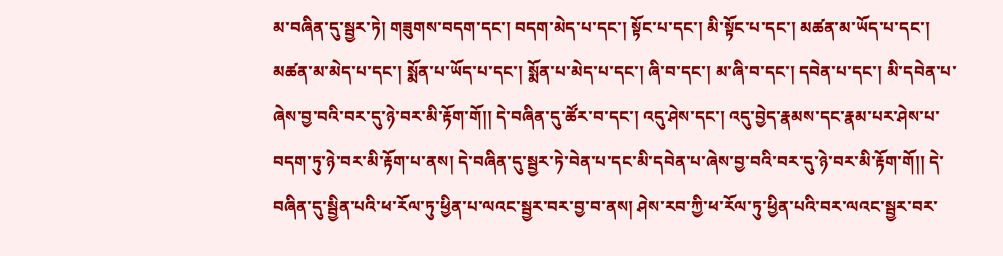མ་བཞིན་དུ་སྦྱར་ཏེ། གཟུགས་བདག་དང་། བདག་མེད་པ་དང་། སྟོང་པ་དང་། མི་སྟོང་པ་དང་། མཚན་མ་ཡོད་པ་དང་། མཚན་མ་མེད་པ་དང་། སྨོན་པ་ཡོད་པ་དང་། སྨོན་པ་མེད་པ་དང་། ཞི་བ་དང་། མ་ཞི་བ་དང་། དབེན་པ་དང་། མི་དབེན་པ་ཞེས་བྱ་བའི་བར་དུ་ཉེ་བར་མི་རྟོག་གོ།། དེ་བཞིན་དུ་ཚོར་བ་དང་། འདུ་ཤེས་དང་། འདུ་བྱེད་རྣམས་དང་རྣམ་པར་ཤེས་པ་བདག་ཏུ་ཉེ་བར་མི་རྟོག་པ་ནས། དེ་བཞིན་དུ་སྦྱར་ཏེ་བེན་པ་དང་མི་དབེན་པ་ཞེས་བྱ་བའི་བར་དུ་ཉེ་བར་མི་རྟོག་གོ།། དེ་བཞིན་དུ་སྦྱིན་པའི་ཕ་རོལ་ཏུ་ཕྱིན་པ་ལའང་སྦྱར་བར་བྱ་བ་ནས། ཤེས་རབ་ཀྱི་ཕ་རོལ་ཏུ་ཕྱིན་པའི་བར་ལའང་སྦྱར་བར་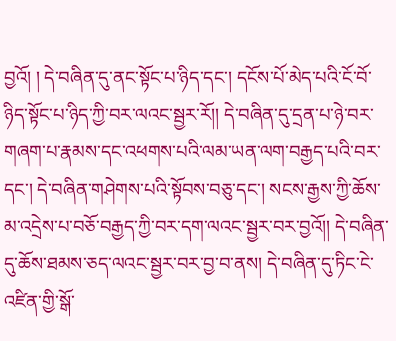བྱའོ། ། དེ་བཞིན་དུ་ནང་སྟོང་པ་ཉིད་དང་། དངོས་པོ་མེད་པའི་ངོ་བོ་ཉིད་སྟོང་པ་ཉིད་ཀྱི་བར་ལའང་སྦྱར་རོ།། དེ་བཞིན་དུ་དྲན་པ་ཉེ་བར་གཞག་པ་རྣམས་དང་འཕགས་པའི་ལམ་ཡན་ལག་བརྒྱད་པའི་བར་དང་། དེ་བཞིན་གཤེགས་པའི་སྟོབས་བཅུ་དང་། སངས་རྒྱས་ཀྱི་ཆོས་མ་འདྲེས་པ་བཅོ་བརྒྱད་ཀྱི་བར་དག་ལའང་སྦྱར་བར་བྱའོ།། དེ་བཞིན་དུ་ཆོས་ཐམས་ཅད་ལའང་སྦྱར་བར་བྱ་བ་ནས། དེ་བཞིན་དུ་ཏིང་ངེ་འཛིན་གྱི་སྒོ་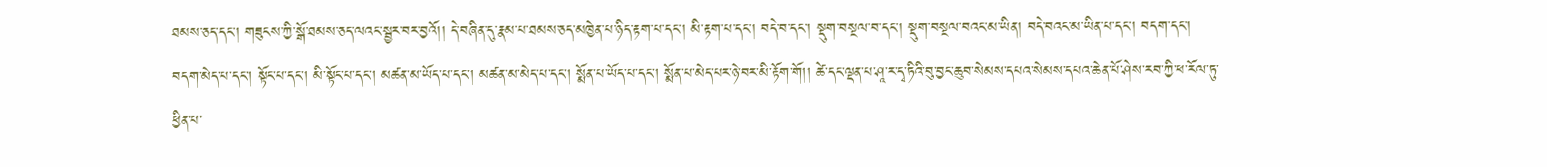ཐམས་ཅད་དང་། གཟུངས་ཀྱི་སྒོ་ཐམས་ཅད་ལའང་སྦྱར་བར་བྱའོ།། དེ་བཞིན་དུ་རྣམ་པ་ཐམས་ཅད་མཁྱེན་པ་ཉིད་རྟག་པ་དང་། མི་རྟག་པ་དང་། བདེ་བ་དང་། སྡུག་བསྔལ་བ་དང་། སྡུག་བསྔལ་བའང་མ་ཡིན། བདེ་བའང་མ་ཡིན་པ་དང་། བདག་དང་། བདག་མེད་པ་དང་། སྟོང་པ་དང་། མི་སྟོང་པ་དང་། མཚན་མ་ཡོད་པ་དང་། མཚན་མ་མེད་པ་དང་། སྨོན་པ་ཡོད་པ་དང་། སྨོན་པ་མེད་པར་ཉེ་བར་མི་རྟོག་གོ།། ཚེ་དང་ལྡན་པ་ཤཱ་ར་དྭ་ཏིའི་བུ་བྱང་ཆུབ་སེམས་དཔའ་སེམས་དཔའ་ཆེན་པོ་ཤེས་རབ་ཀྱི་ཕ་རོལ་ཏུ་ཕྱིན་པ་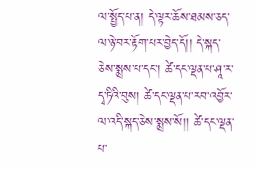ལ་སྤྱོད་པ་ན། དེ་ལྟར་ཆོས་ཐམས་ཅད་ལ་ཉེ་བར་རྟོག་པར་བྱེད་དོ།། དེ་སྐད་ཅེས་སྨྲས་པ་དང་། ཚེ་དང་ལྡན་པ་ཤཱ་ར་དྭ་ཏིའི་བུས། ཚེ་དང་ལྡན་པ་རབ་འབྱོར་ལ་འདི་སྐད་ཅེས་སྨྲས་སོ།། ཚེ་དང་ལྡན་པ་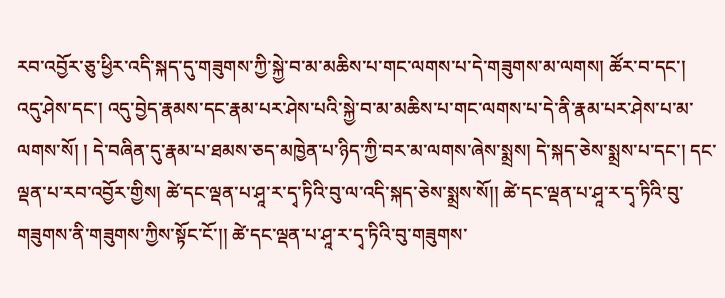རབ་འབྱོར་ཅུ་ཕྱིར་འདི་སྐད་དུ་གཟུགས་ཀྱི་སྐྱེ་བ་མ་མཆིས་པ་གང་ལགས་པ་དེ་གཟུགས་མ་ལགས། ཚོར་བ་དང་། འདུ་ཤེས་དང་། འདུ་བྱེད་རྣམས་དང་རྣམ་པར་ཤེས་པའི་སྐྱེ་བ་མ་མཆིས་པ་གང་ལགས་པ་དེ་ནི་རྣམ་པར་ཤེས་པ་མ་ལགས་སོ། ། དེ་བཞིན་དུ་རྣམ་པ་ཐམས་ཅད་མཁྱེན་པ་ཉིད་ཀྱི་བར་མ་ལགས་ཞེས་སྨྲས། དེ་སྐད་ཅེས་སྨྲས་པ་དང་། དང་ལྡན་པ་རབ་འབྱོར་གྱིས། ཚེ་དང་ལྡན་པ་ཤཱ་ར་དྭ་ཏིའི་བུ་ལ་འདི་སྐད་ཅེས་སྨྲས་སོ།། ཚེ་དང་ལྡན་པ་ཤཱ་ར་དྭ་ཏིའི་བུ་གཟུགས་ནི་གཟུགས་ཀྱིས་སྟོང་ངོ་།། ཚེ་དང་ལྡན་པ་ཤཱ་ར་དྭ་ཏིའི་བུ་གཟུགས་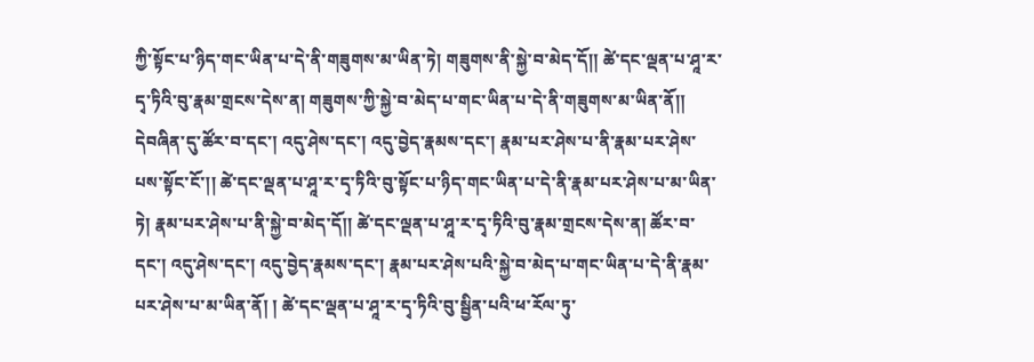ཀྱི་སྟོང་པ་ཉིད་གང་ཡིན་པ་དེ་ནི་གཟུགས་མ་ཡིན་ཏེ། གཟུགས་ནི་སྐྱེ་བ་མེད་དོ།། ཚེ་དང་ལྡན་པ་ཤཱ་ར་དྭ་ཏིའི་བུ་རྣམ་གྲངས་དེས་ན། གཟུགས་ཀྱི་སྐྱེ་བ་མེད་པ་གང་ཡིན་པ་དེ་ནི་གཟུགས་མ་ཡིན་ནོ།། དེབཞིན་དུ་ཚོར་བ་དང་། འདུ་ཤེས་དང་། འདུ་བྱེད་རྣམས་དང་། རྣམ་པར་ཤེས་པ་ནི་རྣམ་པར་ཤེས་པས་སྟོང་ངོ་།། ཚེ་དང་ལྡན་པ་ཤཱ་ར་དྭ་ཏིའི་བུ་སྟོང་པ་ཉིད་གང་ཡིན་པ་དེ་ནི་རྣམ་པར་ཤེས་པ་མ་ཡིན་ཏེ། རྣམ་པར་ཤེས་པ་ནི་སྐྱེ་བ་མེད་དོ།། ཚེ་དང་ལྡན་པ་ཤཱ་ར་དྭ་ཏིའི་བུ་རྣམ་གྲངས་དེས་ན། ཚོར་བ་དང་། འདུ་ཤེས་དང་། འདུ་བྱེད་རྣམས་དང་། རྣམ་པར་ཤེས་པའི་སྐྱེ་བ་མེད་པ་གང་ཡིན་པ་དེ་ནི་རྣམ་པར་ཤེས་པ་མ་ཡིན་ནོ། ། ཚེ་དང་ལྡན་པ་ཤཱ་ར་དྭ་ཏིའི་བུ་སྦྱིན་པའི་ཕ་རོལ་ཏུ་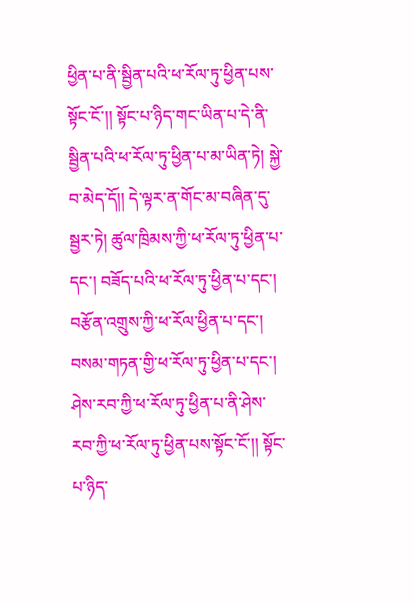ཕྱིན་པ་ནི་སྦྱིན་པའི་ཕ་རོལ་ཏུ་ཕྱིན་པས་སྟོང་ངོ་།། སྟོང་པ་ཉིད་གང་ཡིན་པ་དེ་ནི་སྦྱིན་པའི་ཕ་རོལ་ཏུ་ཕྱིན་པ་མ་ཡིན་ཏེ། སྐྱེ་བ་མེད་དོ།། དེ་ལྟར་ན་གོང་མ་བཞིན་དུ་སྦྱར་ཏེ། ཚུལ་ཁྲིམས་ཀྱི་ཕ་རོལ་ཏུ་ཕྱིན་པ་དང་། བཟོད་པའི་ཕ་རོལ་ཏུ་ཕྱིན་པ་དང་། བརྩོན་འགྲུས་ཀྱི་ཕ་རོལ་ཕྱིན་པ་དང་། བསམ་གཏན་གྱི་ཕ་རོལ་ཏུ་ཕྱིན་པ་དང་། ཤེས་རབ་ཀྱི་ཕ་རོལ་ཏུ་ཕྱིན་པ་ནི་ཤེས་རབ་ཀྱི་ཕ་རོལ་ཏུ་ཕྱིན་པས་སྟོང་ངོ་།། སྟོང་པ་ཉིད་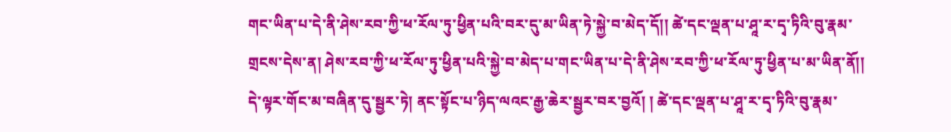གང་ཡིན་པ་དེ་ནི་ཤེས་རབ་ཀྱི་ཕ་རོལ་ཏུ་ཕྱིན་པའི་བར་དུ་མ་ཡིན་ཏེ་སྐྱེ་བ་མེད་དོ།། ཚེ་དང་ལྡན་པ་ཤཱ་ར་དྭ་ཏིའི་བུ་རྣམ་གྲངས་དེས་ན། ཤེས་རབ་ཀྱི་ཕ་རོལ་ཏུ་ཕྱིན་པའི་སྐྱེ་བ་མེད་པ་གང་ཡིན་པ་དེ་ནི་ཤེས་རབ་ཀྱི་ཕ་རོལ་ཏུ་ཕྱིན་པ་མ་ཡིན་ནོ།། དེ་ལྟར་གོང་མ་བཞིན་དུ་སྦྱར་ཏེ། ནང་སྟོང་པ་ཉིད་ལའང་རྒྱ་ཆེར་སྦྱར་བར་བྱའོ། ། ཚེ་དང་ལྡན་པ་ཤཱ་ར་དྭ་ཏིའི་བུ་རྣམ་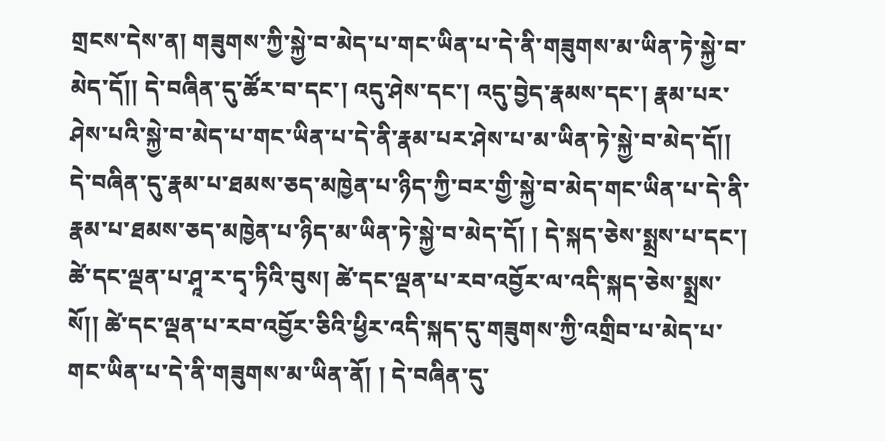གྲངས་དེས་ན། གཟུགས་ཀྱི་སྐྱེ་བ་མེད་པ་གང་ཡིན་པ་དེ་ནི་གཟུགས་མ་ཡིན་ཏེ་སྐྱེ་བ་མེད་དོ།། དེ་བཞིན་དུ་ཚོར་བ་དང་། འདུ་ཤེས་དང་། འདུ་བྱེད་རྣམས་དང་། རྣམ་པར་ཤེས་པའི་སྐྱེ་བ་མེད་པ་གང་ཡིན་པ་དེ་ནི་རྣམ་པར་ཤེས་པ་མ་ཡིན་ཏེ་སྐྱེ་བ་མེད་དོ།། དེ་བཞིན་དུ་རྣམ་པ་ཐམས་ཅད་མཁྱེན་པ་ཉིད་ཀྱི་བར་གྱི་སྐྱེ་བ་མེད་གང་ཡིན་པ་དེ་ནི་རྣམ་པ་ཐམས་ཅད་མཁྱེན་པ་ཉིད་མ་ཡིན་ཏེ་སྐྱེ་བ་མེད་དོ། ། དེ་སྐད་ཅེས་སྨྲས་པ་དང་། ཚེ་དང་ལྡན་པ་ཤཱ་ར་དྭ་ཏིའི་བུས། ཚེ་དང་ལྡན་པ་རབ་འབྱོར་ལ་འདི་སྐད་ཅེས་སྨྲས་སོ།། ཚེ་དང་ལྡན་པ་རབ་འབྱོར་ཅིའི་ཕྱིར་འདི་སྐད་དུ་གཟུགས་ཀྱི་འགྲིབ་པ་མེད་པ་གང་ཡིན་པ་དེ་ནི་གཟུགས་མ་ཡིན་ནོ། ། དེ་བཞིན་དུ་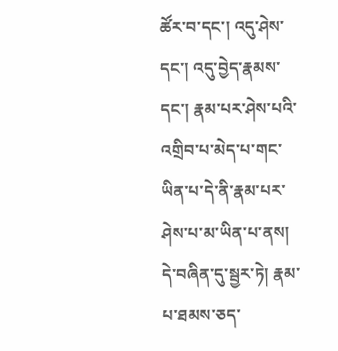ཚོར་བ་དང་། འདུ་ཤེས་དང་། འདུ་བྱེད་རྣམས་དང་། རྣམ་པར་ཤེས་པའི་འགྲིབ་པ་མེད་པ་གང་ཡིན་པ་དེ་ནི་རྣམ་པར་ཤེས་པ་མ་ཡིན་པ་ནས། དེ་བཞིན་དུ་སྦྱར་ཏེ། རྣམ་པ་ཐམས་ཅད་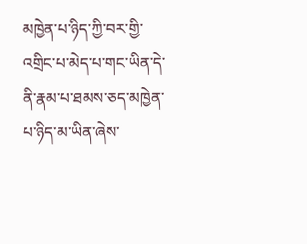མཁྱེན་པ་ཉིད་ཀྱི་བར་གྱི་འགྲིང་པ་མེད་པ་གང་ཡིན་དེ་ནི་རྣམ་པ་ཐམས་ཅད་མཁྱེན་པ་ཉིད་མ་ཡིན་ཞེས་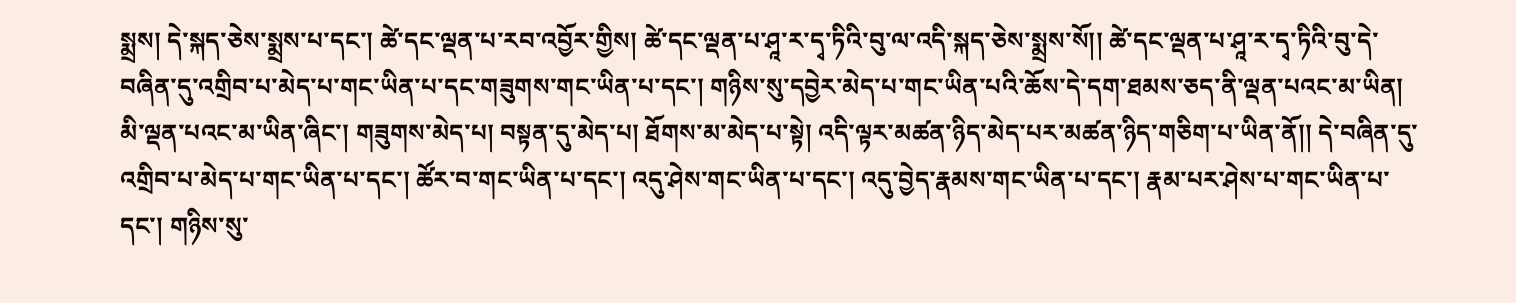སྨྲས། དེ་སྐད་ཅེས་སྨྲས་པ་དང་། ཚེ་དང་ལྡན་པ་རབ་འབྱོར་གྱིས། ཚེ་དང་ལྡན་པ་ཤཱ་ར་དྭ་ཏིའི་བུ་ལ་འདི་སྐད་ཅེས་སྨྲས་སོ།། ཚེ་དང་ལྡན་པ་ཤཱ་ར་དྭ་ཏིའི་བུ་དེ་བཞིན་དུ་འགྲིབ་པ་མེད་པ་གང་ཡིན་པ་དང་གཟུགས་གང་ཡིན་པ་དང་། གཉིས་སུ་དབྱེར་མེད་པ་གང་ཡིན་པའི་ཆོས་དེ་དག་ཐམས་ཅད་ནི་ལྡན་པའང་མ་ཡིན། མི་ལྡན་པའང་མ་ཡིན་ཞིང་། གཟུགས་མེད་པ། བསྟན་དུ་མེད་པ། ཐོགས་མ་མེད་པ་སྟེ། འདི་ལྟར་མཚན་ཉིད་མེད་པར་མཚན་ཉིད་གཅིག་པ་ཡིན་ནོ།། དེ་བཞིན་དུ་འགྲིབ་པ་མེད་པ་གང་ཡིན་པ་དང་། ཚོར་བ་གང་ཡིན་པ་དང་། འདུ་ཤེས་གང་ཡིན་པ་དང་། འདུ་བྱེད་རྣམས་གང་ཡིན་པ་དང་། རྣམ་པར་ཤེས་པ་གང་ཡིན་པ་དང་། གཉིས་སུ་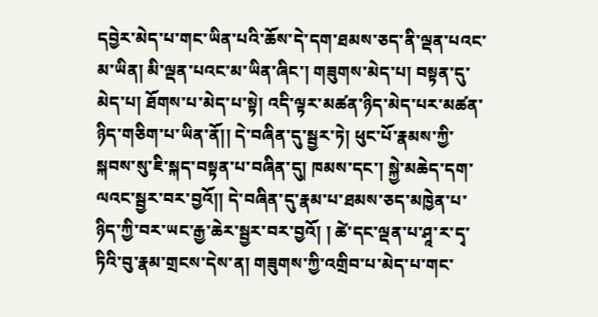དབྱེར་མེད་པ་གང་ཡིན་པའི་ཆོས་དེ་དག་ཐམས་ཅད་ནི་ལྡན་པའང་མ་ཡིན། མི་ལྡན་པའང་མ་ཡིན་ཞིང་། གཟུགས་མེད་པ། བསྟན་དུ་མེད་པ། ཐོགས་པ་མེད་པ་སྟེ། འདི་ལྟར་མཚན་ཉིད་མེད་པར་མཚན་ཉིད་གཅིག་པ་ཡིན་ནོ།། དེ་བཞིན་དུ་སྦྱར་ཏེ། ཕུང་པོ་རྣམས་ཀྱི་སྐབས་སུ་ཇི་སྐད་བསྟན་པ་བཞིན་དུ། ཁམས་དང་། སྐྱེ་མཆེད་དག་ལའང་སྦྱར་བར་བྱའོ།། དེ་བཞིན་དུ་རྣམ་པ་ཐམས་ཅད་མཁྱེན་པ་ཉིད་ཀྱི་བར་ཡང་རྒྱ་ཆེར་སྦྱར་བར་བྱའོ། ། ཚེ་དང་ལྡན་པ་ཤཱ་ར་དྭ་ཏིའི་བུ་རྣམ་གྲངས་དེས་ན། གཟུགས་ཀྱི་འགྲིབ་པ་མེད་པ་གང་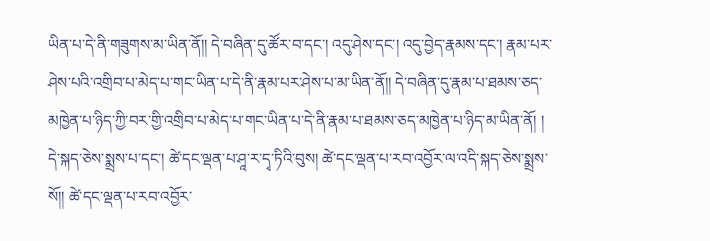ཡིན་པ་དེ་ནི་གཟུགས་མ་ཡིན་ནོ།། དེ་བཞིན་དུ་ཚོར་བ་དང་། འདུ་ཤེས་དང་། འདུ་བྱེད་རྣམས་དང་། རྣམ་པར་ཤེས་པའི་འགྲིབ་པ་མེད་པ་གང་ཡིན་པ་དེ་ནི་རྣམ་པར་ཤེས་པ་མ་ཡིན་ནོ།། དེ་བཞིན་དུ་རྣམ་པ་ཐམས་ཅད་མཁྱེན་པ་ཉིད་ཀྱི་བར་གྱི་འགྲིབ་པ་མེད་པ་གང་ཡིན་པ་དེ་ནི་རྣམ་པ་ཐམས་ཅད་མཁྱེན་པ་ཉིད་མ་ཡིན་ནོ། ། དེ་སྐད་ཅེས་སྨྲས་པ་དང་། ཚེ་དང་ལྡན་པ་ཤཱ་ར་དྭ་ཏིའི་བུས། ཚེ་དང་ལྡན་པ་རབ་འབྱོར་ལ་འདི་སྐད་ཅེས་སྨྲས་སོ།། ཚེ་དང་ལྡན་པ་རབ་འབྱོར་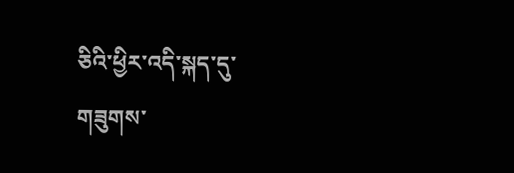ཅིའི་ཕྱིར་འདི་སྐད་དུ་གཟུགས་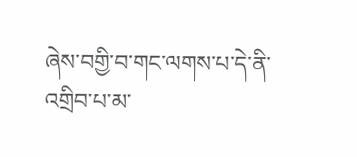ཞེས་བགྱི་བ་གང་ལགས་པ་དེ་ནི་འགྲིབ་པ་མ་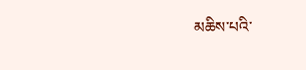མཆིས་པའི་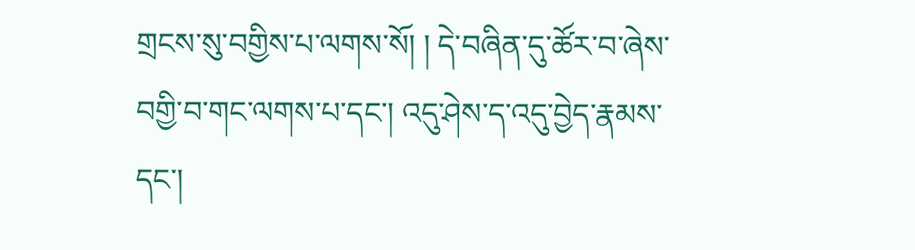གྲངས་སུ་བགྱིས་པ་ལགས་སོ། ། དེ་བཞིན་དུ་ཚོར་བ་ཞེས་བགྱི་བ་གང་ལགས་པ་དང་། འདུ་ཤེས་ད་འདུ་བྱེད་རྣམས་དང་།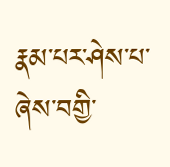རྣམ་པར་ཤེས་པ་ཞེས་བགྱི་